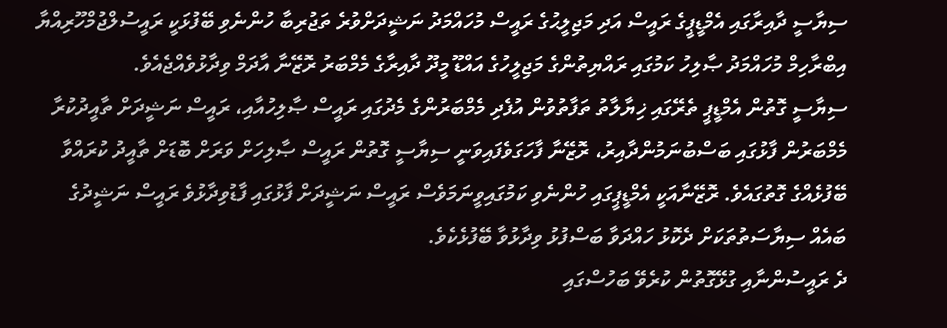ސިޔާސީ ދާއިރާގައި އެމްޑީޕީގެ ރައީސް އަދި މަޖިލީޙުގެ ރައީސް މުހައްމަދު ނަޝީދަށްވުރެ ތަޖުރިބާ ހުންނެވި ބޭފުޅަކީ ރައީސުލްޖުމްހޫރިއްޔާ އިބްރާހިމް މުހައްމަދު ޞާލިހު ކަމުގައި ރައްޔިތުންގެ މަޖިލީހުގެ އައްޑޫ މީދޫ ދާއިރާގެ މެމްބަރު ރޮޒޭނާ އާދަމް ވިދާޅުވެއްޖެއެވެ.
ސިޔާސީ ގޮތުން އެމްޑީޕީ ތެރޭގައި ޚިޔާލާތު ތަފާތުވުން އުފެދި މެމްބަރުންގެ މެދުގައި ރައީސް ޞާލިހުއާއި، ރައީސް ނަޝީދަށް ތާއީދުކުރާ މެމްބަރުން ފާޅުގައި ބަސްބުނަމުންދާއިރު، ރޮޒޭނާ ފާހަގަވެފައިވަނީ ސިޔާސީ ގޮތުން ރައީސް ޞާލިހަށް ވަރަށް ބޮޑަށް ތާއީދު ކުރައްވާ ބޭފުޅެއްގެ ގޮތުގައެވެ. ރޮޒޭނާއަކީ އެމްޑީޕީގައި ހުންނެވި ކަމުގައިވީނަމަވެސް ރައީސް ނަޝީދަށް ފާޅުގައި ފާޑުވިދާޅުވެ ރައީސް ނަޝީދުގެ ބައެއް ސިޔާސަތުތަކަށް ދެކޮޅު ހައްދަވާ ބަސްފުޅު ވިދާޅުވާ ބޭފުޅެކެވެ.
ދެ ރައީސުންނާއި ގުޅޭގޮތުން ކުރެވޭ ބަހުސްގައި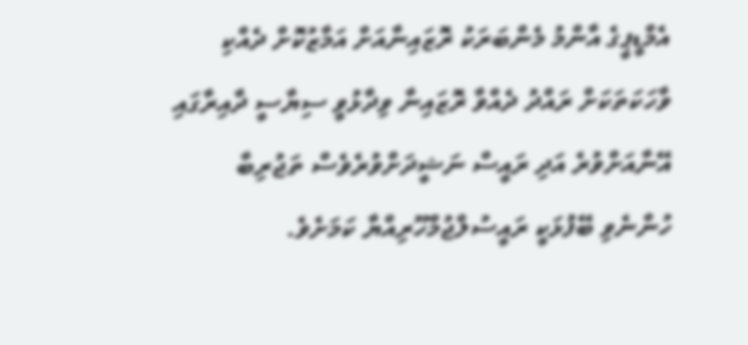އެމްޑީޕީގެ އާންމު މެންބަރަކު ރޮޒައިނާއަށް އަމާޒުކޮށް ދެއްކި ވާހަކަތަކަށް ރައްދު ދެއްވާ ރޮޒައިނާ ވިދާޅުވީ ސިޔާސީ ދާއިރާގައި އޭނާއަށްވުރެ އަދި ރައީސް ނަޝީދަށްވުރެވެސް ތަޖުރިބާ ހުންނެވި ބޭފުޅަކީ ރައީސުލްޖުމްހޫރިއްޔާ ކަމަށެވެ.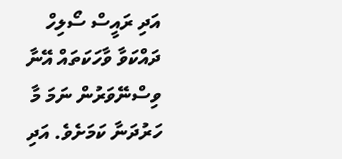އަދި ރައީސް ސޯލިހް ދައްކަވާ ވާހަކަތައް އޭނާ ވިސްނޭވަރުން ނަމަ މާ ހަރުދަނާ ކަމަށެވެ. އަދި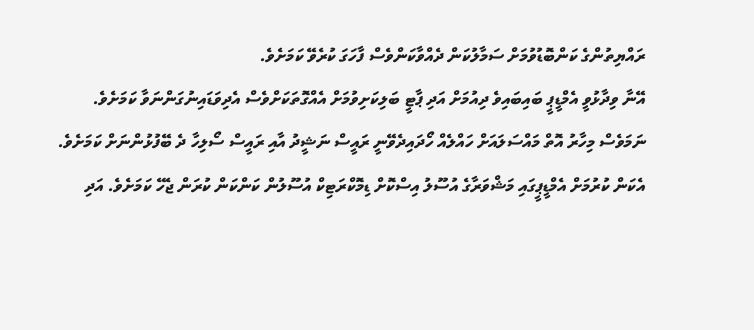ރައްޔިތުންގެ ކަންބޮޑުވުމަށް ސަމާލުކަން ދެއްވާކަންވެސް ފާހަގަ ކުރެވޭ ކަމަށެވެ.
އޭނާ ވިދާޅުވީ އެމްޑީޕީ ބައިބައިވެ ދިއުމަށް އަދި ޕާޓީ ބަލިކަށިވުމަށް އެއްގޮތަކަށްވެސް އެދިވަޑައިނުގަންނަވާ ކަމަށެވެ. ނަމަވެސް މިހާރު އޮތް މައްސަލައަށް ހައްލެއް ހޯދައިދެވޭނީ ރައީސް ނަޝީދު އާއި ރައީސް ސޯލިހާ ދެ ބޭފުޅުންނަށް ކަމަށެވެ. އެކަން ކުރުމަށް އެމްޑީޕީގައި މަޝްވަރާގެ އުސޫލު އިސްކޮށް ޑިމޮކްރަޓިކް އުސޫލުން ކަންކަން ކުރަން ޖެހޭ ކަމަށެވެ. އަދި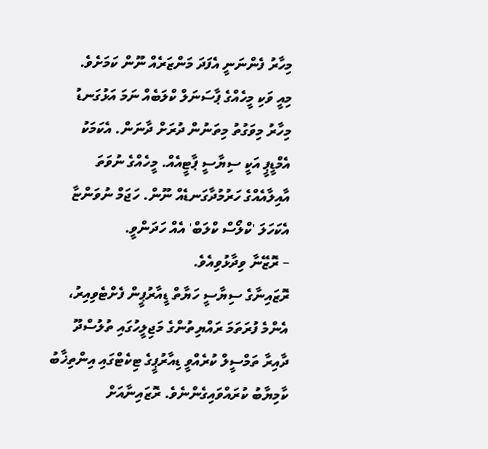މިހާރު ފެންނަނީ އެފަދަ މަންޒަރެއް ނޫން ކަމަށެވެ.
މިއީ ވަކި މީހެއްގެ ޕާސަނަލް ކްލަބެއް ނަމަ އަޅުގަނޑު މިހާރު މިވަގުތު މިތަނުން ދުރަށް ދާނަން. އެކަމަކު އެމްޑީޕީ އަކީ ސިޔާސީ ޕާޓީއެއް. މީހެއްގެ ނުވަތަ އާއިލާއެއްގެ ހަރުމުދާގަނޑެއް ނޫން. ހަޖަމް ނުވަންޏާ އެކަހަލަ 'ކްލޯސް ކްލަބް' އެއް ހަދަންވީ.
– ރޮޒޭނާ ވިދާޅުވިއެވެ.
ރޮޒައިނާގެ ސިޔާސީ ހަޔާތް ޑީއާރުޕީން ފެށްޓެވިއިރު، އެންމެ ފުރަތަމަ ރައްޔިތުންގެ މަޖިލީހުގައި ތުލުސްދޫ ދާއިރާ ތަމްސީލް ކުރެއްވީ ޑިއާރުޕީގެ ޓިކެޓްގައި އިންތިޚާބު ކާމިޔާބު ކުރައްވައިގެންނެވެ. ރޮޒައިނާއަށް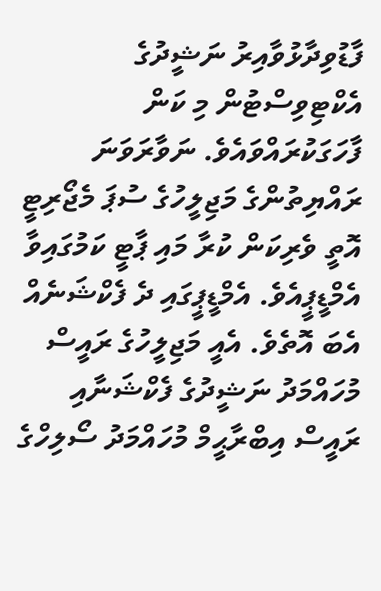ފާޑުވިދާޅުވާއިރު ނަޝީދުގެ އެކްޓިވިސްޓުން މި ކަން ފާހަގަކުރައްވައެވެ. ނަވާރަވަނަ ރައްޔިތުންގެ މަޖިލީހުގެ ސުޕަ މެޖޯރިޓީ އޮތީ ވެރިކަން ކުރާ މައި ޕާޓީ ކަމުގައިވާ އެމްޑީޕީއެވެ. އެމްޑީޕީގައި ދެ ފެކްޝަނެއް އެބަ އޮތެވެ. އެއީ މަޖިލީހުގެ ރައީސް މުހައްމަދު ނަޝީދުގެ ފެކްޝަނާއި ރައީސް އިބްރާޙީމް މުހައްމަދު ސޯލިހްގެ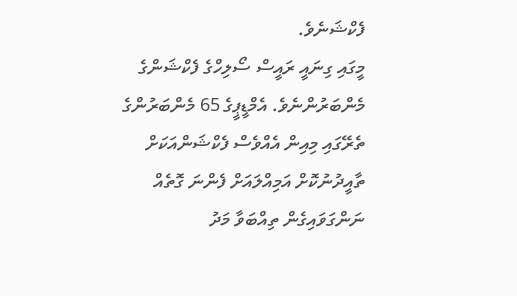ފެކްޝަނެވެ.
މީގައި ގިނައީ ރައީސް ސޯލިހްގެ ފެކްޝަންގެ މެންބަރުންނެވެ. އެމްޑީޕީގެ 65 މެންބަރުންގެ ތެރޭގައި މިއިން އެއްވެސް ފެކްޝަންއަކަށް ތާއީދުނުކޮށް އަމިއްލައަށް ފެންނަ ގޮތެއް ނަންގަވައިގެން ތިއްބަވާ މަދު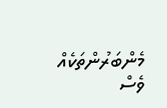މެންބަރުންތަކެއް ވެސް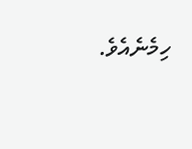ހިމެނެއެވެ.